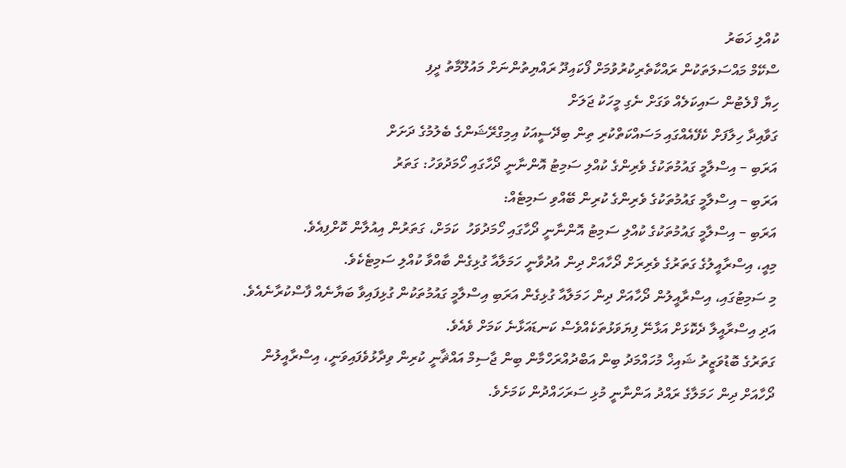ކުއްލި ޚަބަރު
ސްކޭމް މައްސަލަތަކުން ރައްކާތެރިކުރުވުމަށް ފޯކައިދޫ ރައްޔިތުންނަށް މައުލޫމާތު ދީފި
ހިޔާ ފްލެޓުން ސައިކަލެއް ވަގަށް ނެގި މީހަކު ޖަލަށް
ގަވާއިދާ ހިލާފަށް ކެފޭއެއްގައި މަސައްކަތްކުރި ތިން ބިދޭސީއަކު އިމިގްރޭޝަންގެ ބެލުމުގެ ދަށަށް
އަރަބި – އިސްލާމީ ގައުމުތަކުގެ ވެރިންގެ ކުއްލި ސަމިޓު އޮންނާނީ ދޯހާގައި ހޯމަދުވަހު: ގަތަރު
އަރަބި – އިސްލާމީ ގައުމުތަކުގެ ވެރިންގެ ކުރިން ބޭއްވި ސަމިޓެއް:
އަރަބި – އިސްލާމީ ގައުމުތަކުގެ ކުއްލި ސަމިޓު އޮންނާނީ ދޯހާގައި ހޯމަދުވަހު  ކަމަށް، ގަތަރުން އިއުލާން ކޮށްފިއެވެ.
މިއީ، އިސްރާއީލުގެ ގަތަރުގެ ވެރިރަށް ދޯހާއަށް ދިން އުދުވާނީ ހަމަލާއާ ގުޅިގެން ބާއްވާ ކުއްލި ސަމިޓެކެވެ.
މި ސަމިޓުގައި، އިސްރާއީލުން ދޯހާއަށް ދިން ހަމަލާއާ ގުޅިގެން އަރަބި އިސްލާމީ ގައުމުތަކުން ގުޅިފައިވާ ބަޔާނެއް ފާސްކުރާނެއެވެ.
އަދި އިސްރާއީލާ ދެކޮޅަށް އަޅާނޭ ފިޔަވަޅުތަކެއްވެސް ކަނޑައަޅާނެ ކަމަށް ވެއެވެ.
ގަތަރުގެ ބޮޑުވަޒީރު ޝައިޚް މުހައްމަދު ބިން އަބްދުއްރަހްމާން ބިން ޖާސިމް އައްޘާނީ ކުރިން ވިދާޅުވެފައިވަނީ، އިސްރާއީލުން ދޯހާއަށް ދިން ހަމަލާގެ ރައްދު އަންނާނީ މުޅި ސަރަހައްދުން ކަމަށެވެ.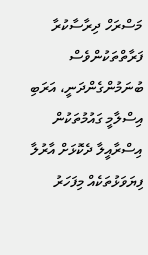މަސްރަހް ދިރާސާކުރާ ފަރާތްތަކުންވެސް ބުނަމުންގެންދަނީ، އަރަބި އިސްލާމީ ގައުމުތަކުން އިސްރާއީލާ ދެކޮޅަށް އާރުލާ ފިޔަވަޅުތަކެއް މިފަހަރު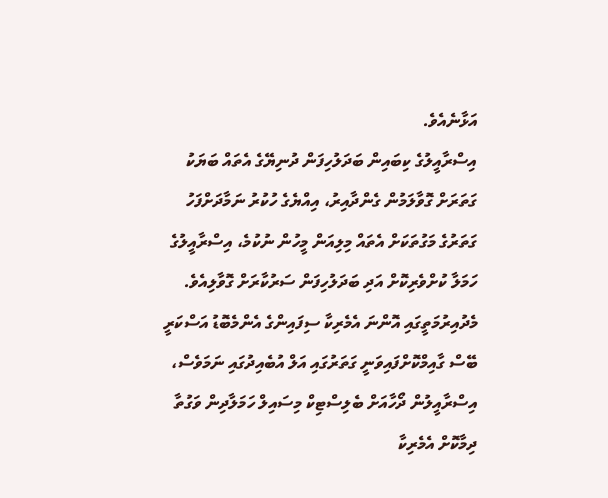އަޅާނެއެވެ.
އިސްރާއީލުގެ ކިބައިން ބަދަލުހިފަން ދުނިޔޭގެ އެތައް ބަޔަކު ގަތަރަށް ގޮވާލަމުން ގެންދާއިރު، އިއްޔެގެ ހުކުރު ނަމާދަށްފަހު ގަތަރުގެ މަގުތަކަށް އެތައް މިލިއަން މީހުން ނުކުމެ، އިސްރާއީލުގެ ހަމަލާ ކުށްވެރިކޮށް އަދި ބަދަލުހިފަން ސަރުކާރަށް ގޮވާލިއެވެ.
މެދުއިރުމަތީގައި އޮންނަ އެމެރިކާ ސިފައިންގެ އެންމެބޮޑު އަސްކަރީ ބޭސް ގާއިމްކޮށްފައިވަނީ ގަތަރުގައި އަލް އުބެއިދުގައި ނަމަވެސް، އިސްރާއީލުން ދޯހާއަށް ބެލިސްޓިކް މިސައިލް ހަމަލާދިން ވަގުތާ ދިމާކޮށް އެމެރިކާ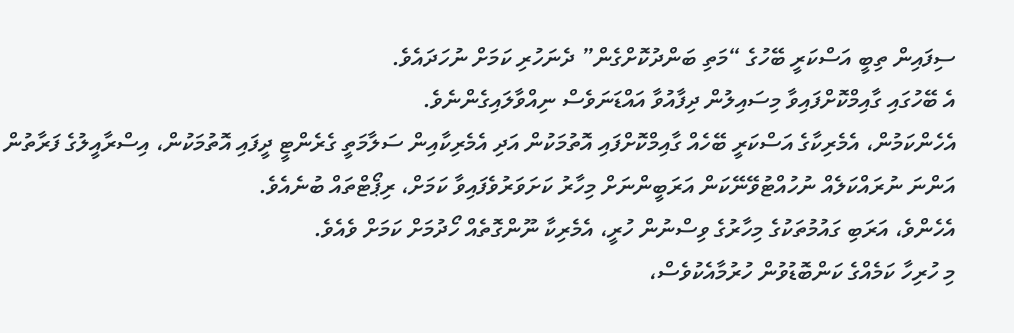ސިފައިން ތިބީ އަސްކަރީ ބޭހުގެ “މަތި ބަންދުކޮށްގެން” ދެނަހުރި ކަމަށް ނުހަދައެވެ.
އެ ބޭހުގައި ގާއިމްކޮށްފައިވާ މިސައިލުން ދިފާއުވާ އައްޑަނަވެސް ނިއްވާލައިގެންނެވެ.
އެހެންކަމުން، އެމެރިކާގެ އަސްކަރީ ބޭހެއް ގާއިމްކޮށްފައި އޮތުމަކުން އަދި އެމެރިކާއިން ސަލާމަތީ ގެރެންޓީ ދީފައި އޮތުމަކުން، އިސްރާއީލުގެ ފަރާތުން އަންނަ ނުރައްކަލެއް ނުހުއްޓުވޭނޭކަން އަރަބީންނަށް މިހާރު ކަށަވަރުވެފައިވާ ކަމަށް، ރިޕޯޓްތައް ބުނެއެވެ.
އެހެންވެ، އަރަބި ގައުމުތަކުގެ މިހާރުގެ ވިސްނުން ހުރީ، އެމެރިކާ ނޫންގޮތެއް ހޯދުމަށް ކަމަށް ވެއެވެ.
މި ހުރިހާ ކަމެއްގެ ކަންބޮޑުވުން ހުރުމާއެކުވެސް،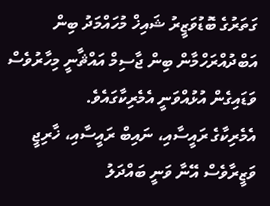ގަތަރުގެ ބޮޑުވަޒީރު ޝައިޚް މުހައްމަދު ބިން އަބްދުއްރަހްމާން ބިން ޖާސިމް އައްޘާނީ މިހާރުވެސް ވަޑައިގެން އުޅުއްވަނީ އެމެރިކާގައެވެ.
އެމެރިކާގެ ރައީސާއި، ނައިބް ރައީސާއި، ޚާރިޖީ ވަޒީރާވެސް އޭނާ ވަނީ ބައްދަލު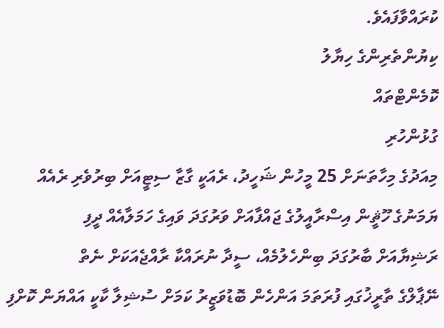ކުރައްވާފައެވެ.
ކިޔުންތެރިންގެ ހިޔާލު
ކޮމެންޓްތައް
ގުޅުންހުރި
މިއަދުގެ މިހާތަނަށް 25 މީހުން ޝަހީދު، ރެއަކީ ގާޒާ ސިޓީއަށް ބިރުވެރި ރެއެއް
ޔަމަނުގެ ހޫޘީން އިސްރާއީލުގެ ޖައްފާއަށް ވަރުގަދަ ވައިގެ ހަމަލާއެއް ދީފި
ރަޝިޔާއަށް ބާރުގަދަ ބިންހެލުމެއް، ސީދާ ނުރައްކާ ރާއްޖެއަކަށް ނެތް
ނޭޕާލްގެ ތާރީޚުގައި ފުރަތަމަ އަންހެން ބޮޑުވަޒީރު ކަމަށް ސުޝިލާ ކާކީ އައްޔަން ކޮށްފި